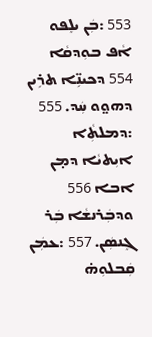553 :ܒܲܢ ܝܠܸܦܘ ܐܵܦ ܒܘܼܕܩܵܐ 554 ܕܟܝܢܹ̈ܐ ܬܪܹܝܢ ܕܗܘ̤ܘ ܚܲܕ. 555 :ܕܡܠܬܼܵܐ ܐܝܼܬܝܵܐ ܕܡ̣ܢ ܐܒܐ 556 ܘܕܒܲܪܢܫܵܐ ܒܲܪ ܓܸܢܣܲܢ. 557 :ܥܡܲܢ ܩܲܒܠܘܼܗ̇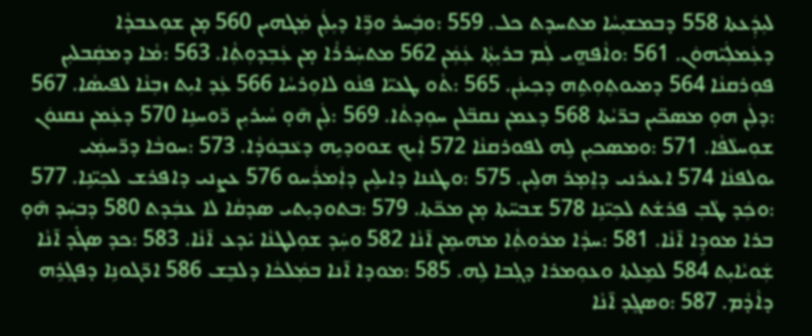ܠܝܼܕܲܥܬܐ 558 ܕܒܡܫܝܼܚܵܐ ܡܬܚܕܬ ܟܠ. 559 :ܘܒܲܚܪ ܘܪܹ̈ܐ ܕܝܼܠܲܢ ܡܲܓܗܝܢ 560 ܡ̣ܢ ܫܘܼܥܒܕܵܐ ܕܥܲܡܠܲܝ̈ܗܘܿܢ. 561 :ܘܐܵܦܗ̤ܝ ܠܲܡ ܒܪܝܼܬܼܵܐ ܥܲܡܲܢ 562 ܡܬܚܲܪܪܵܐ ܡ̣ܢ ܥܲܒܼܕܘܼܬܼܵܐ. 563 :ܡܵܐ ܕܡܩܲܒܠܝܼܢ ܦܘܼܪܩܢܵܐ 564 ܕܡܝܘܬܼܘܼܬܹܗ ܕܟܼܝܢܲܢ. 565 :ܬܵܘ ܛܥܝ̈ܐ ܦܢܵܘ ܠܐܘܼܪܚܵܐ 566 ܥܲܕ ܐܝܼܬ ܙܒܼܢܵܐ ܠܦܝܣܵܐ. 567 :ܕܠܲܢ ܗܘ̣ ܡܣܟ̈ܝܢ ܒܪ̈ܝܵܬܐ 568 ܕܥܡܢ ܢܩܒ̈ܠܢ ܚܘܼܕܬܵܐ. 569 :ܠܲܢ ܗ̄ܘ̣ ܚܵܝܪܝܼܢ ܪ̈ܘܚܢܹܐ 570 ܕܥܲܡܢ ܢܩܢܘܿܢ ܫܘܼܚܠܵܦܵܐ. 571 :ܘܡܣܟܝܼܢ ܠܹܗ ܠܦܘܪܩܢܵܐ 572 ܐܲܝܟ ܫܘܘܕܝܹܗ ܕܥܵܒܼܘܿܕܵܐ. 573 :ܚܘܒܵܐ ܕܪ̈ܚܡܲܝ ܝܘܠܦܢܵܐ 574 ܐܥܝܪܢܝ ܕܐܸܡ̣ܪ ܗܠܹܝܢ. 575 :ܘܛܢܢܐ ܕܐܝܠܹܝܢ ܕܐܲܡܪܲܚܘ 576 ܥܨܢܝ ܕܐܦܪܫ ܠܟܼܝ̈ܢܹܐ. 577 :ܘܟܲܕ ܛܵܒܼ ܦܪܫ̇ܬ ܠܟܼܝ̈ܢܹܐ 578 ܫܒܚ̈ܬܐ ܡ̣ܢ ܡܟ̈ܬܐ. 579 :ܒܬܘܕܝܼܬܝ ܣܕܩܵܐ ܠܐ ܥܒܲܕܬ 580 ܕܒܚܲܕ ܗ̄ܘ̣ ܒܪܐ ܡܘܕܹܐ ܐ̄ܢܵܐ. 581 :ܚܕܵܐ ܡܪܘܬܼܵܐ ܡܗܝܡܸܢ ܐ̄ܢܵܐ 582 ܘܚܲܕ ܫܘܼܠܛܢܵܐ ܝ̇ܕܥ ܐ̄ܢܵܐ. 583 :ܟܕ ܣܓ̇ܕ ܐ̄ܢܵܐ ܫܲܘܝܵܐܝܼܬ 584 ܠܡܸܠܬܐ ܘܥܘܼܡܪܐ ܕܓܼܒܐ ܠܹܗ. 585 :ܡܘܕܐ ܐ̄ܢܐ ܒܡܲܠܟܵܐ ܕܠܒܸܫ 586 ܐܪ̈ܓܘܢܹܐ ܕܦܓܼܪܹܗ ܕܐܵܕܵܡ. 587 :ܘܣܓܸܕ ܐ̄ܢܵܐ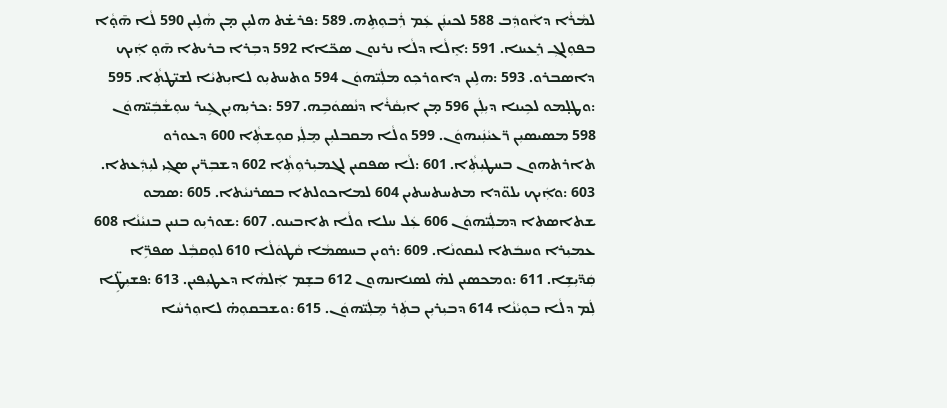ܠܡܵܪܵܐ ܕܐܵܘܕܲܒ 588 ܠܟܝܢܲܢ ܥܲܡ ܪܲܒܘܼܬܹܗ. 589 :ܦܪܫ̇ܬ ܗܠܝܹܢ ܡ̣ܢ ܗܵܠܹܝܢ 590 ܠܵܐ ܗ̄ܘ̣ܵܐ ܒܦܘܼܠܓܼ ܪܸܥܝܢܐ. 591 :ܐܸܠܵܐ ܕܠܵܐ ܢܪܢܘܢ ܣܟ̈ܐܐ 592 ܕܒܼܪܐ ܒܪܝܬܐ ܗ̄ܘ̣ ܐܲܝܟ ܕܐܣܒܪܘ. 593 :ܗܠܹܝܢ ܕܐܘܪܟܼܘ ܡܠܲܝ̈ܗܘܿܢ 594 ܘܬܚܬܝܼܘ ܠܐܝܼܬܝܵܐ ܠܫܝ̈ܛܬܼܵܐ. 595 :ܘܛܠ̣ܡܘ ܠܟܹܝܢܐ ܕܝܼܠܲܢ 596 ܡ̣ܢ ܐܝܼܩܵܪܵܐ ܕܢܵܣܘܿܒܹܗ. 597 :ܟܪܝܼܗܝܼܢ ܓܹܝܪ ܚܘܼܫܵܒܲܝ̈ܗܘܿܢ 598 ܡܣܝܣܝܼܢ ܪ̈ܥܝܵܢܲܝܗܘܿܢ. 599 ܘܠܵܐ ܡܩܒܠܝܼܢ ܡܸܠܲܝ ܩܘܼܫܬܼܵܐ 600 ܕܥܘܪܘ ܬܐܪܬܗܘܢ ܒܚܛܝܼܬܼܵܐ. 601 :ܠܵܐ ܣܦܩܝܢ ܠܓܡܝܼܪܘܼܬܼܵܐ 602 ܕܫܒܼܪ̈ܝܢ ܣܓܼܝ ܠܝܼܕܲܥܬܐ. 603 :ܘܐܲܝܟ ܝܠܘ̈ܕܐ ܡܬܚܬܚܬܝܢ 604 ܠܡܐܟܘܠܬܐ ܒܣܪܢܝܵܬܐ. 605 :ܣܡܘ ܫܬܐܣܬܐ ܕܡܠܲܝ̈ܗܘܿܢ 606 ܥܲܠ ܚܠܐ ܘܠܵܐ ܬܐܒܝܢܘ. 607 :ܫܘܪܝܼܘ ܒܢܝܢ ܒܢܝܵܢܵܐ 608 ܥܡܝܼܪܐ ܘܚܒܿܬܐ ܠܝܩܘܢܵܐ. 609 :ܪܘܝܢ ܒܚܣܡܵܐ ܩܵܛܘܿܠܵܐ 610 ܠܘܼܩܒܼܵܠ ܣܦܪܹ̈ܐ ܩܲܕ̈ܝܼܫܹܐ. 611 :ܘܡܟܣܝܢ ܠܗ̇ ܠܣܢܐܢܗܘܢ 612 ܒܫܸܡ ܐܲܠܗܵܐ ܕܥܛܝܼܦܝܢ. 613 :ܦܫܝܼܛܹ̈ܐ ܠܲܡ ܕܠܵܐ ܒܘܼܝܵܢܵܐ 614 ܕܒܝܼܪܝܼܢ ܒܬܲܪ ܡܸܠܲܝ̈ܗܘܿܢ. 615 :ܘܫܒܩܘܼܗ̇ ܠܐܘܼܪܚܵܐ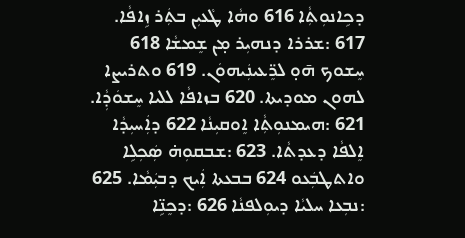ܕܟܹܐܢܘܼܬܼܵܐ 616 ܘܗܵܐ ܛܵܥܝܼܢ ܒܬܲܪ ܙܹܐܦܵܐ. 617 :ܫܪܪܐ ܕܢܗܝܼܪ ܡ̣ܢ ܫܸܡܫܵܐ 618 ܚܸܫܘܟ ܗ̄ܘ̣ ܠܪܸ̈ܥܝܢܲܝܗܘܿܢ. 619 ܘܬܪܝܨܐ ܠܗܘܢ ܡܘܕܝܬܐ. 620 ܒܙܐܦܵܐ ܠܠܝܐ ܚܸܫܘܿܕܼܵܐ. 621 :ܗܝܡܢܘܼܬܼܵܐ ܐܸܘܩܝܼܢܵܐ 622 ܕܐܲܚܝܼܕܵܐ ܐܸܠܦܵܐ ܕܥܕܬܵܐ. 623 :ܫܒܩܘܼܗ̇ ܣܲܟܼܠܹܐ ܘܐܬܛܒܲܥܘ 624 ܒܒܥܬܐ ܐܲܝܟ ܕܒܝܲܡܵܐ. 625 :ܢܒܼܥܐ ܚܠܝܵܐ ܕܝܘܼܠܦܢܵܐ 626 :ܕܟܸܢܹ̈ܐ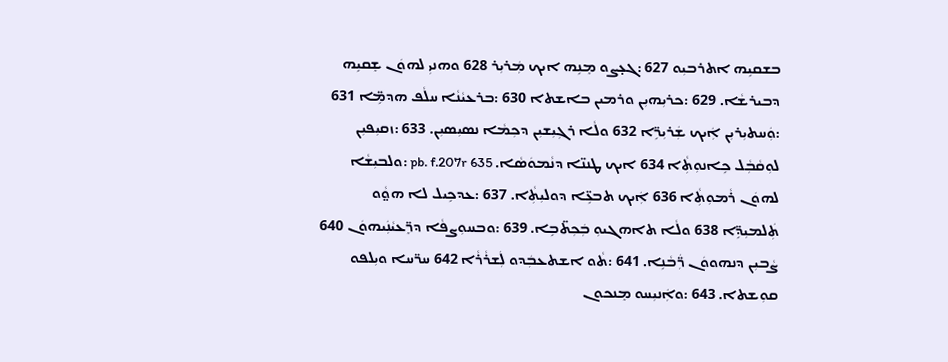ܒܫܩܝܹܗ ܐܬܪܒܝܼܘ 627 :ܓܥ̣ܨܘ ܡܸܢܹܗ ܐܝܟ ܡܲܪܝܼܪ 628 ܘܗܢܝܼ ܠܗܘܿܢ ܫܸܩܝܹܗ ܕܒܝܪܫܵܐ. 629 :ܟܪܝܼܗܝܼܢ ܘܪܡܝܢ ܒܐܫܬܐ 630 :ܒܪܥܝܵܢܵܐ ܚܠܵܦ ܗܕܡܹ̈ܐ 631 :ܘܲܚܬܝܼܪܝܼܢ ܐܲܝܟ ܫܲܪܝܼܪܹ̈ܐ 632 ܘܠܵܐ ܪܓܼܝܼܫܝܼܢ ܕܟܼܡܵܐ ܢܣܝܼܣܝܼܢ. 633 :ܙܩܝܼܦܝܼܢ ܠܘܼܩܵܒܼܵܠ ܟܹܐܢܘܼܬܼܵܐ 634 ܐܝܟ ܛܢܢ̈ܐ ܕܢܵܡܘܿܣܵܐ. pb. f.207r 635 :ܘܠܒܝܼܫܵܐ ܠܗܘܿܢ ܪܵܡܘܼܬܼܵܐ 636 ܐܲܝܟ ܬܒܥܹ̈ܐ ܕܘܠܝܼܬܼܵܐ. 637 :ܥܕܟܹܝܠ ܠܐ ܗܘ̤ܵܘ ܬܲܠܡܝܼܕܹ̈ܐ 638 ܘܠܵܐ ܬܐܗܓܝܘܼ ܒܲܟܼܬ̈ܒܹܐ. 639 :ܘܒܚܘܼܨܦܵܐ ܕܪܸ̈ܥܝܵܢܲܝܗܘܿܢ 640 ܨܵܒܝܼܢ ܕܢܗܘܘܿܢ ܪ̈ܲܒܵܢܹܐ. 641 :ܬܵܘ ܐܫܬܥܒܲܕܘ ܠܲܫܪܵܪܵܐ 642 ܚܪ̈ܚܐ ܘܝܼܠܦܘ ܩܘܼܫܬܐ. 643 :ܘܐܲܢܝܼܚܘ ܡܸܢܟܘܢ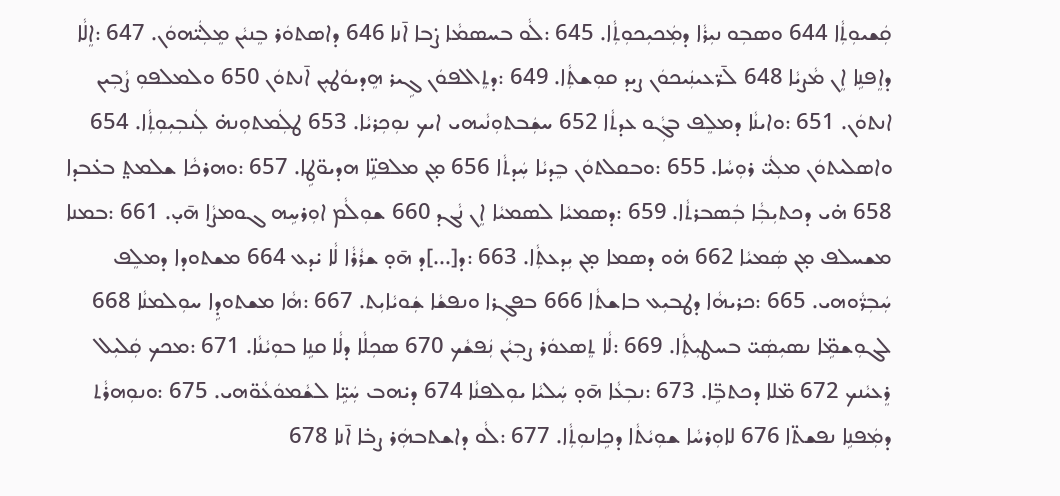ܩܲܫܝܘܼܬܼܵܐ 644 ܘܣܒܼܘ ܢܝܼܪܵܐ ܕܡܲܟܝܼܟܘܼܬܼܵܐ. 645 :ܠܵܘ ܒܚܣܡܵܐ ܨ̇ܒܐ ܐ̄ܢܐ 646 ܕܐܣܬܘܿܪ ܒܸܢܝܵܢ ܡܸܠܲܝ̈ܗܘܿܢ. 647 :ܐܸܠܵܐ ܕܐܸܦܢܹܐ ܐܸܢ ܡܵܨܝܵܐ 648 ܠ̄ܪ̈ܥܝܢܲܝܟܘܿܢ ܨܝܕ ܩܘܼܫܬܼܵܐ. 649 :ܕܬܸܐܠܦܘܿܢ ܓܹܝܪ ܗܸܕܝܘܿܛܝܼܢ ܐ̄ܢܬܘܿܢ 650 ܘܠܡܠܦܘܼ ܨܵܒܼܝܢ ܐܢܬܘܿܢ. 651 :ܘܐܝܢܵܐ ܕܡܠܸܦ ܒܓܼܵܘ ܥܕܬܵܐ 652 ܚܫܲܒܬܘܼܢܵܝܗܝ ܐܝܟ ܢܘܼܟܼܪܝܵܐ. 653 ܛܠܲܡܬܘܼܢܗ̇ ܠܲܢܒܼܝܼܘܼܬܼܵܐ. 654 ܘܐܣܠܝܬܘܿܢ ܡܠܲܝ̈ ܪܘܼܚܵܐ. 655 :ܘܒܩܠܬܘܿܢ ܒܸܕܝܵܐ ܚܲܕܬܵܐ 656 ܡ̣ܢ ܡܠܦܢܹ̈ܐ ܗܕܝܘ̈ܛܹܐ. 657 :ܘܗܪܟܵܐ ܫܠܡܬ̤ ܒܥ̇ܒܕܐ 658 ܗ̇ܝ ܕܟܬܝܼܒܼܵܐ ܒܲܣܒܪܬܵܐ. 659 :ܕܣܡܝܵܐ ܠܣܡܝܵܐ ܐܸܢ ܢܵܓܕ 660 ܫܘܼܠܵܡ ܐܘܼܪܚܹܗ ܓܘܡܨܵܐ ܗ̄ܝ̣. 661 :ܒܡܢܐ ܡܫܚܠܦ ܡ̣ܢ ܣܲܡܝܵܐ 662 ܗ̇ܘ ܕܣܡܐ ܡ̣ܢ ܝܼܕܥܬܼܵܐ. 663 :ܕ[...]ܕ ܗ̄ܘ̣ ܫܪܵܪܵܐ ܠܵܐ ܝ̇ܕܥ 664 ܡܫܬܘܕܐ ܕܡܠܸܦ ܚܲܒܼܪ̈ܵܘܗܝ. 665 :ܟܪܝܗܵܐ ܕܛܒܝܼܥ ܒܐܫܬܵܐ 666 ܒܦܓܼܪܐ ܘܢܦܫܵܐ ܫܲܘܝܵܐܝܼܬ. 667 :ܗܵܐ ܡܫܬܘܕܹܐ ܚܘܼܠܡܢܵܐ 668 ܠܓܘܼܫܡܹ̈ܐ ܢܣܝܼܣܲܝ̈ ܒܚܛܝܼܬܼܵܐ. 669 :ܠܵܐ ܬܸܣܥܘܿܪ ܨܒܼܝܵܢ ܢܲܦܫܵܟ 670 ܣܟܼܠܵܐ ܕܠܵܐ ܩܢܹܐ ܒܘܼܝܵܢܵܐ. 671 :ܡܟܟ ܩܲܠܝܼܠ ܪܸܥܝܵܢܟ 672 ܡ̈ܠܐ ܕܟܬܒܹ̈ܐ. 673 :ܢܒܼܥܵܐ ܗ̄ܘ̣ ܚܲܠܝܵܐ ܝܘܼܠܦܢܵܐ 674 ܕܝ̇ܗܒ ܚܲܝܹ̈ܐ ܠܫܵܡܘܿܥܵܘ̈ܗܝ. 675 :ܘܢܘܼܗܪܵܬ ܕܡܲܦܢܹܐ ܢܦܫܬ̈ܐ 676 ܠܐܘܼܪܚܵܐ ܫܘܼܝܵܬܵܐ ܕܟܹܐܢܘܼܬܼܵܐ. 677 :ܠܵܘ ܕܐܫܬܒܗܲܪ ܨܒ̇ܐ ܐ̄ܢܐ 678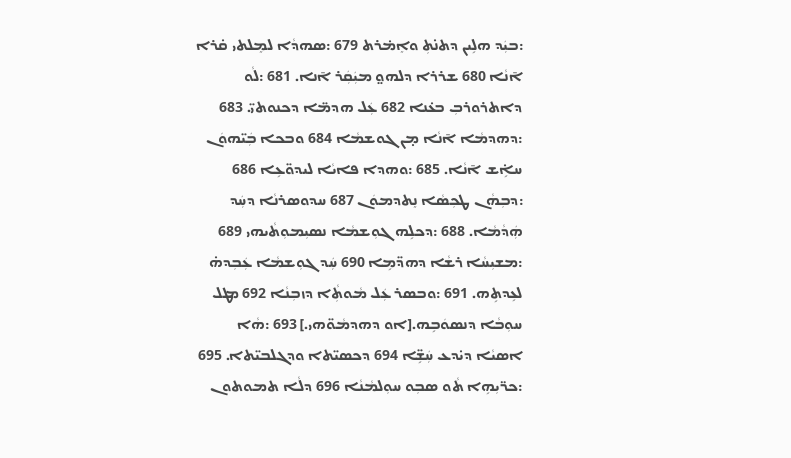:ܒܝܲܕ ܗܠܹܝܢ ܕܬܢ̇ܬܼ ܘܐܸܡ̇ܪܬ 679 :ܣܗܕܵܐ ܠܡܸܠܬܝ ܩ̇ܪܐ ܐ̄ܢܵܐ 680 ܫܪܪܐ ܕܠܗܘ̤ ܡܝܲܩܲܪ ܐ̄ܢܐ. 681 :ܠܵܘ ܕܐܬܪܘܪܒܼ ܒܥ̇ܢܐ 682 ܥܲܠ ܗܕܡ̈ܐ ܕܟܢܘܬܝ̈. 683 :ܕܗܕܡܵܐ ܐ̄ܢܵܐ ܡ̣ܢ ܓܘܫܡܵܐ 684 ܘܒܟܐ ܒܲܝ̈ܗܘܿܢ ܚܐܹ̇ܫ ܐ̄ܢܵܐ. 685 :ܘܗܕܐ ܦܐܝܵܐ ܠܝܕܘ̈ܥܹܐ 686 :ܕܒܼܗܵܢ ܛܟܼܣܵܐ ܢܸܬܕܡܘܿܢ 687 ܚܕܘܣܪܢܵܐ ܕܚܲܕ ܗܲܕܵܡܵܐ. 688 :ܕܟܠܹܗ ܓܘܼܫܡܵܐ ܢܣܝܼܡܘܼܬܵܝܗܝ 689 :ܡܫܝܼܚܵܐ ܪܫܵܐ ܕܗܕ̈ܡܹܐ 690 ܚܲܕ ܓܘܼܫܡܵܐ ܥܲܒܼܕܗ̇ ܠܥܹܕܬܹܗ. 691 :ܘܒܣܪ ܥܲܠ ܡܵܘܬܼܵܐ ܕܙܒܼܢܵܐ 692 ܡܛܠ ܚܘܼܒܵܐ ܕܢܣܘܿܒܹܗ.[ܐܘ ܕܗܕܡܵܘ̈ܗܝ.] 693 :ܗܵܐ ܐܣܝܵܐ ܕܝ̇ܕܥ ܚܲܫܹ̈ܐ 694 ܕܟܣܝ̈ܬܐ ܘܕܓܠܒܝ̈ܬܐ. 695 :ܟܪ̈ܝܼܗܹܐ ܬܵܘ ܣܒܼܘ ܚܘܼܠܡܵܢܵܐ 696 ܕܠܵܐ ܬܡܘܬܘܢ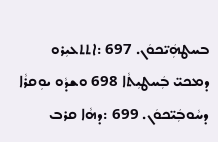ܒܚܛܗܲܝ̈ܟܘܿܢ. 697 :ܐܬܬܥܝܼܪܘ ܕܡܟܝ̈ ܒܲܚܛܝܼܬܵܐ 698 ܘܫܕܵܘ ܝܘܼܩܪܵܐ ܕܚܵܘܒܲܝ̈ܟܘܿܢ. 699 :ܕܗܵܐ ܩܪܒ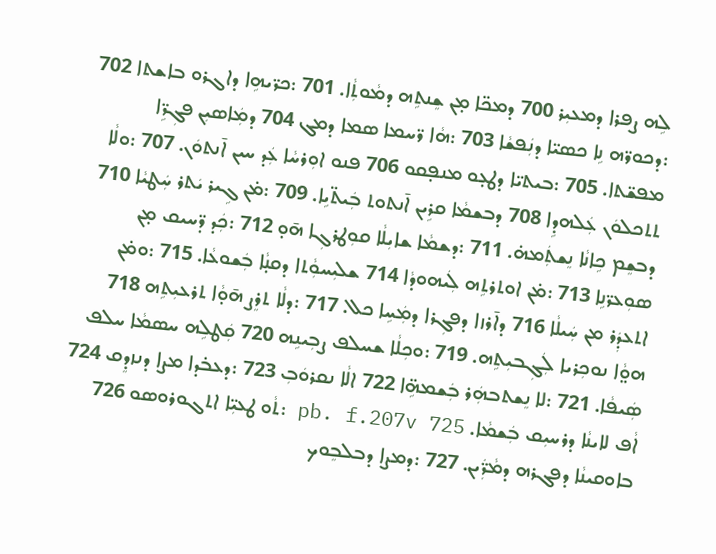ܠܹܗ ܨܦܪܐ ܕܡܥܝܼܪ 700 ܕܡܟ̈ܐ ܡ̣ܢ ܫܸܢܬܹܗ ܕܡܵܘܬܼܵܐ. 701 :ܟܪ̈ܝܗܹܐ ܕܐܓܪܘ ܒܐܫܬܐ 702 :ܕܟܘܪ̈ܗ ܢܹܐ ܟܣܝ̈ܐ ܕܢܲܦܫܵܐ 703 :ܗܵܐ ܪ̈ܚܡܐ ܣܡܐ ܕܡܓ 704 ܕܡܲܐܣܝܼܢ ܦܓܼܪܹ̈ܐ ܡܦܫ̈ܬܐ. 705 :ܒܝܬܝ̈ܐ ܕܛܥ̣ܘ ܡܢܦ̣ܩܘ 706 ܦܢܘ ܐܘܼܪܚܵܐ ܥܲܕ ܚܝܢ ܐ̄ܢܬܘܿܢ. 707 :ܘܠܵܐ ܬܬܟܠܘܿܢ ܥܲܠܗܕܹܐ 708 ܕܒܫܡܵܐ ܩܪܹܝܢ ܐ̄ܢܬܘܬ ܒܲܝܬ̈ܝܹܐ. 709 :ܡ̇ܢ ܓܹܝܪ ܝܿܬܪ ܚܲܛܝܵܐ 710 ܕܒܫܸܡ ܟܹܐܢܵܐ ܢܸܫܬܲܡܗ̇. 711 :ܕܫܡܵܐ ܫܐܝܼܠܵܐ ܩܘܼܛܪܓܼܐ ܗ̄ܘ̣ 712 :ܟܲܕ ܪ̣̈ܚܝܩ ܡ̣ܢ ܣܘܼܥܪ̈ܢܹܐ 713 :ܡ̇ܢ ܐܘܬܪܬܹܗ ܠܲܝܗܘܕܵܐ 714 ܫܠܝܼܚܘܼܵܬܐ ܕܩܢ̣ܵܐ ܒܲܫܘܥܵܐ. 715 :ܘܡ̇ܢ ܐܬܥܕܲܪ ܡܢ ܚܲܝܠܵܐ 716 ܕܐ̄ܪܙܐ ܕܦܓܼܪܐ ܕܡܲܚܹܐ ܟܠ. 717 :ܕܠܵܐ ܬܪܸܨ ܗ̄ܘ̣ܵܐ ܬܪܥܝܼܬܹܗ 718 ܗܘ̤ܵܐ ܢܘܟܼܪܝܐ ܠܲܓܼܒܝܼܬܹܗ. 719 :ܘܟܼܠܵܐ ܫܚܠܦ ܨܒܼܝܢܹܗ 720 ܩܲܛܠܹܗ ܚܣܡܵܐ ܚܠܦ ܣܲܝܦܵܐ. 721 :ܠܐ ܢܸܫܬܒܗܲܪ ܒܲܫܡܗܹ̈ܐ 722 ܐܠܵܐ ܢܩܪܘܿܒܼ 723 :ܕܥܒ̇ܕܐ ܡܨܐ ܕܢܙܕܸܩ 724 ܐܵܦ ܠܐܝܢܵܐ ܕܪܚܝܼܩ ܒܲܫܡܵܐ. pb. f.207v 725 :ܬܵܘ ܛܥܝܼ̈ܐ ܐܬܓܘܪܘܣܘ 726 ܒܐܘܩܝܢܵܐ ܕܦܓܪܗ ܕܡܵܪ̈ܲܝܢ. 727 :ܕܡܨܐ ܕܒܠܒܸܘܟ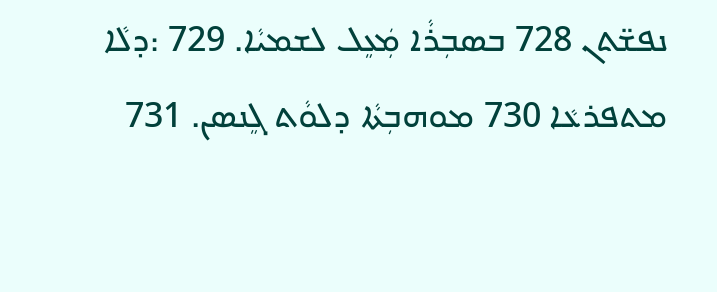ܢܦܫ̈ܬܢ 728 ܒܣܒܼܪܵܐ ܡܲܥܸܠ ܠܫܡܝܵܐ. 729 :ܕܠܵܐ ܡܬܦܪܥܵܐ 730 ܡܘܗܒܼܬܵܐ ܕܠܘܵܬ ܓܸܢܣܢ. 731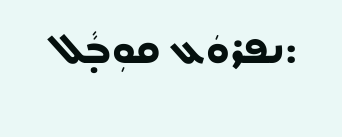:ܢܦܪܘܿܥ ܩܘܼܒ̣ܵܠ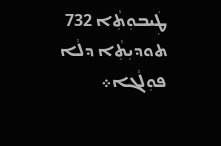ܛܲܝܒܘܼܬܼܵܐ 732 ܬܘܕܝܼܬܼܵܐ ܕܠܵܐ ܦܘܼܠܵܓܐ܀